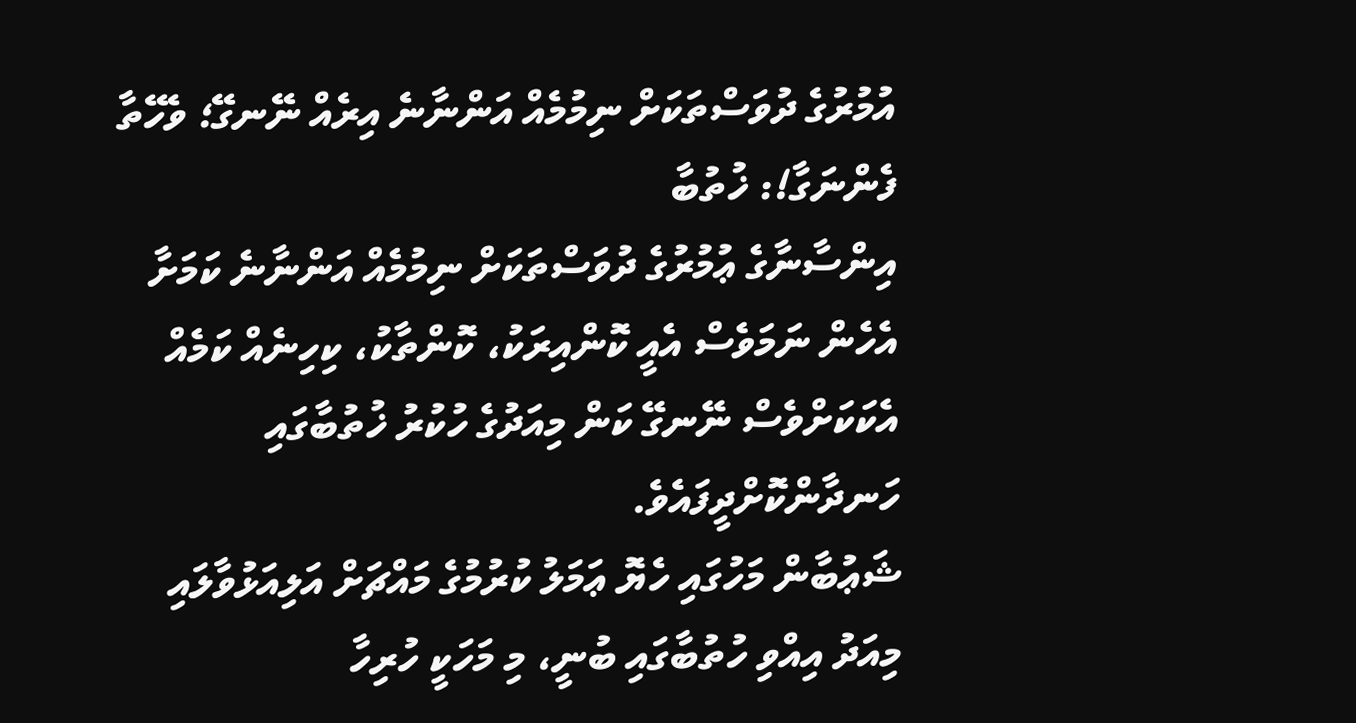އުމުރުގެ ދުވަސްތަކަށް ނިމުމެއް އަންނާނެ އިރެއް ނޭނގޭ؛ ވެހޭތާ ފެންނަގާ!: ޚުތުބާ
އިންސާނާގެ ޢުމުރުގެ ދުވަސްތަކަށް ނިމުމެއް އަންނާނެ ކަމަށާ އެހެން ނަމަވެސް އެއީ ކޮންއިރަކު، ކޮންތާކު، ކިހިނެއް ކަމެއް އެކަކަށްވެސް ނޭނގޭ ކަން މިއަދުގެ ހުކުރު ޚުތުބާގައި ހަނދާންކޮށްދީފައެވެ.
ޝަޢުބާން މަހުގައި ހެޔޮ ޢަމަލު ކުރުމުގެ މައްޗަށް އަލިއަޅުވާލައި މިއަދު އިއްވި ހުތުބާގައި ބުނީ، މި މަހަކީ ހުރިހާ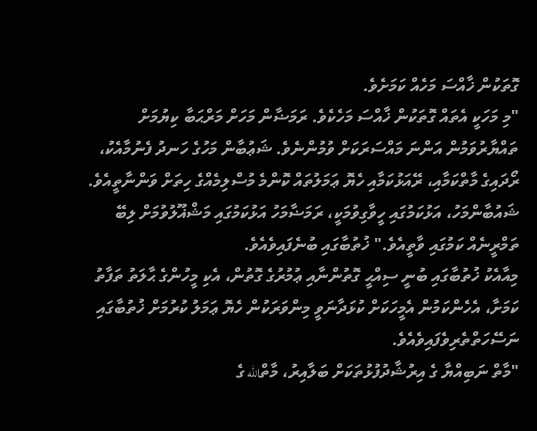ގޮތަކުން ޚާއްސަ މަހެއް ކަމަށެވެ.
"މި މަހަކީ އެތައް ގޮތަކުން ޚާއްސަ މަހެކެވެ. ރަމަޟާން މަހަށް މަރްޙަބާ ކިޔުމަށް ތައްޔާރުވަމުން އަންނަ މައްސަރަކަށް ވުމުންނެވެ. ޝަޢުބާން މަހުގެ ހަނދު ފެނުމާއެކު، ރޯދައިގެ މާތްކަމާއި، ރޭއަޅުކަމާއި ހެޔޮ ޢަމަލުތައް ކޮންމެ މުސްލިމެއްގެ ހިތަށް ވަންނާތީއެވެ. ޝައުބާންމަހު، އަޅުކަމުގައި ހީވާގިވުމަކީ، ރަމަޟާމަހު އަޅުކަމުގައި މަޝްޣޫލުވުމަށް ލިބޭ ތަމްރީނެއް ކަމުގައި ވާތީއެވެ." ޚުތުބާގައި ބުނެފައިވެއެވެ.
މިއާއެކު ޚުތުބާގައި ބުނީ ސިއްޙީ ގޮތުންނާއި ޢުމުރުގެ ގޮތުން، އެކި މީހުންގެ ޙާލަތު ތަފާތު ކަމަށާ، އެހެންކަމުން އެމީހަކަށް ކުޅަދާނަވީ މިންވަރަކުން ހެޔޮ ޢަމަލު ކުރުމަށް ޚުތުބާގައި ނަސޭހަތްތެރިވެފައިވެއެވެ.
"މާތް ނަބިއްޔާ ގެ އިރުޝާދުފުޅުތަކަށް ބަލާއިރު، މާތްالله ގެ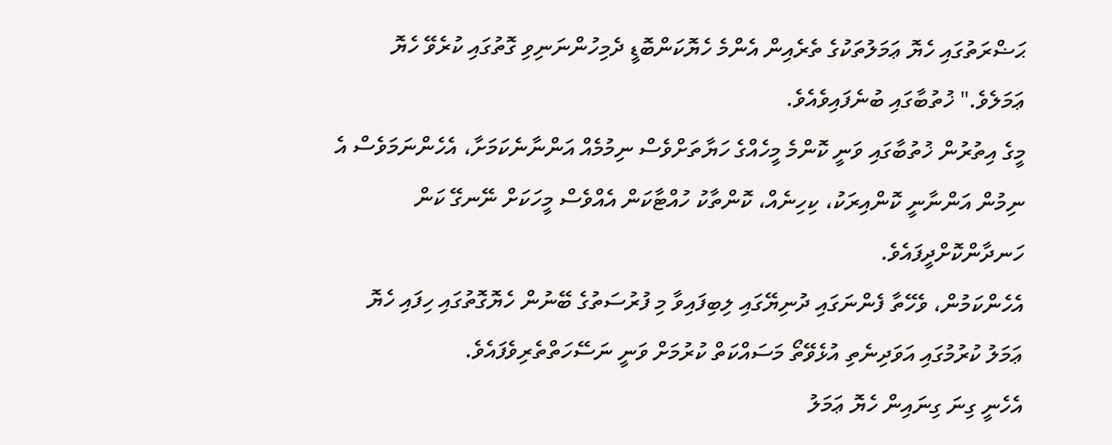ޙަޟްރަތުގައި ހެޔޮ ޢަމަލުތަކުގެ ތެރެއިން އެންމެ ހެޔޮކަންބޮޑީ ދެމިހުންނަނިވި ގޮތުގައި ކުރެވޭ ހެޔޮ ޢަމަލެވެ." ޚުތުބާގައި ބުނެފައިވެއެވެ.
މީގެ އިތުރުން ޚުތުބާގައި ވަނީ ކޮންމެ މީހެއްގެ ހަޔާތަށްވެސް ނިމުމެއް އަންނާނެކަމަށާ، އެހެންނަމަވެސް އެ ނިމުން އަންނާނީ ކޮންއިރަކު، ކިހިނެއް، ކޮންތާކު ހުއްޓާކަން އެއްވެސް މީހަކަށް ނޭނގޭ ކަން ހަނދާންކޮށްދީފައެވެ.
އެހެންކަމުން، ވެހޭތާ ފެންނަގައި ދުނިޔޭގައި ލިބިފައިވާ މި ފުރުސަތުގެ ބޭނުން ހެޔޮގޮތުގައި ހިފައި ހެޔޮ ޢަމަލު ކުރުމުގައި އަވަދިނެތި އުޅެވޭތޯ މަސައްކަތް ކުރުމަށް ވަނީ ނަސޭހަތްތެރިވެފައެވެ.
އެހެނީ ގިނަ ގިނައިން ހެޔޮ ޢަމަލު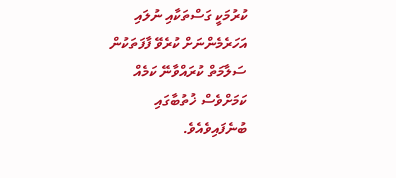ކުރުމަކީ ގަސްތަކާއި ނުލައި އަހަރެމެންނަށް ކުރެވޭ ފާފަތަކުން ސަލާމަތް ކުރައްވާނޭ ކަމެއް ކަމަށްވެސް ޚުތުބާގައި ބުނެފައިވެއެވެ.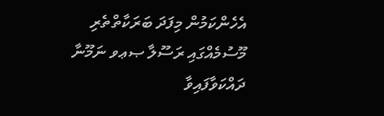އެހެންކަމުން މިފަދަ ބަރަކާތްތެރި މޫސުމެއްގައި ރަސޫލާ ޞޢވ ނަމޫނާ ދައްކަވާފައިވާ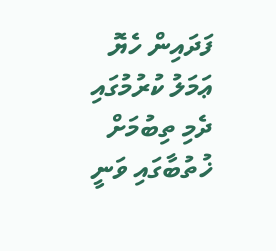ފަދައިން ހެޔޮ ޢަމަލު ކުރުމުގައި ދެމި ތިބުމަށް ޚުތުބާގައި ވަނީ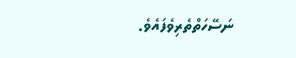ނަސޭހަތްތެރިވެފައެވެ.